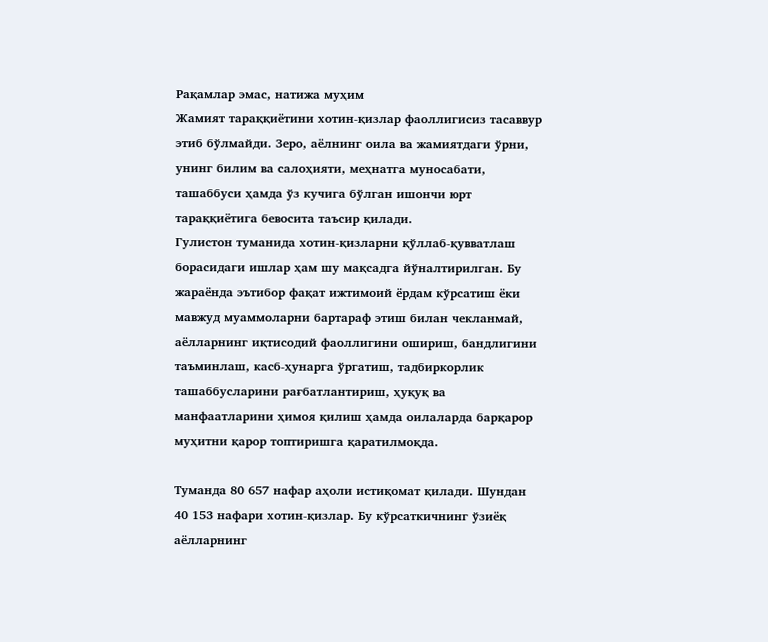Рақамлар эмас, натижа муҳим
Жамият тараққиётини хотин-қизлар фаоллигисиз тасаввур этиб бўлмайди. Зеро, аёлнинг оила ва жамиятдаги ўрни, унинг билим ва салоҳияти, меҳнатга муносабати, ташаббуси ҳамда ўз кучига бўлган ишончи юрт тараққиётига бевосита таъсир қилади.
Гулистон туманида хотин-қизларни қўллаб-қувватлаш борасидаги ишлар ҳам шу мақсадга йўналтирилган. Бу жараёнда эътибор фақат ижтимоий ёрдам кўрсатиш ёки мавжуд муаммоларни бартараф этиш билан чекланмай, аёлларнинг иқтисодий фаоллигини ошириш, бандлигини таъминлаш, касб-ҳунарга ўргатиш, тадбиркорлик ташаббусларини рағбатлантириш, ҳуқуқ ва манфаатларини ҳимоя қилиш ҳамда оилаларда барқарор муҳитни қарор топтиришга қаратилмоқда.

Туманда 80 657 нафар аҳоли истиқомат қилади. Шундан 40 153 нафари хотин-қизлар. Бу кўрсаткичнинг ўзиёқ аёлларнинг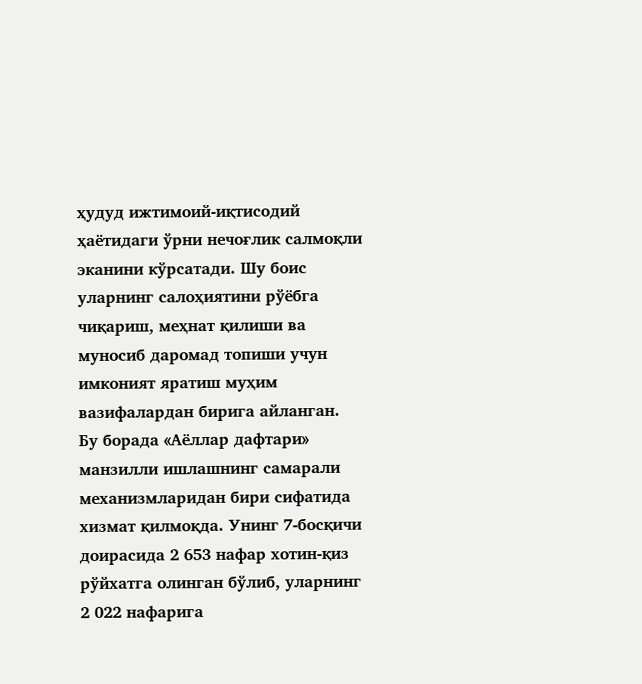ҳудуд ижтимоий-иқтисодий ҳаётидаги ўрни нечоғлик салмоқли эканини кўрсатади. Шу боис уларнинг салоҳиятини рўёбга чиқариш, меҳнат қилиши ва муносиб даромад топиши учун имконият яратиш муҳим вазифалардан бирига айланган.
Бу борада «Аёллар дафтари» манзилли ишлашнинг самарали механизмларидан бири сифатида хизмат қилмоқда. Унинг 7-босқичи доирасида 2 653 нафар хотин-қиз рўйхатга олинган бўлиб, уларнинг 2 022 нафарига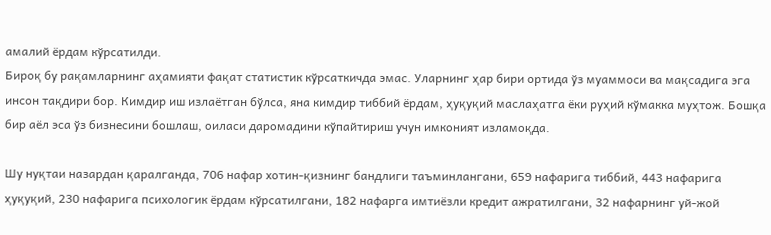амалий ёрдам кўрсатилди.
Бироқ бу рақамларнинг аҳамияти фақат статистик кўрсаткичда эмас. Уларнинг ҳар бири ортида ўз муаммоси ва мақсадига эга инсон тақдири бор. Кимдир иш излаётган бўлса, яна кимдир тиббий ёрдам, ҳуқуқий маслаҳатга ёки руҳий кўмакка муҳтож. Бошқа бир аёл эса ўз бизнесини бошлаш, оиласи даромадини кўпайтириш учун имконият изламоқда.

Шу нуқтаи назардан қаралганда, 706 нафар хотин-қизнинг бандлиги таъминлангани, 659 нафарига тиббий, 443 нафарига ҳуқуқий, 230 нафарига психологик ёрдам кўрсатилгани, 182 нафарга имтиёзли кредит ажратилгани, 32 нафарнинг уй-жой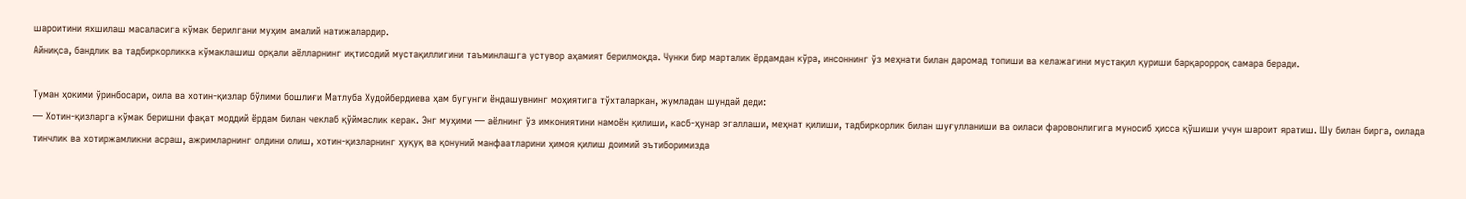шароитини яхшилаш масаласига кўмак берилгани муҳим амалий натижалардир.
Айниқса, бандлик ва тадбиркорликка кўмаклашиш орқали аёлларнинг иқтисодий мустақиллигини таъминлашга устувор аҳамият берилмоқда. Чунки бир марталик ёрдамдан кўра, инсоннинг ўз меҳнати билан даромад топиши ва келажагини мустақил қуриши барқарорроқ самара беради.

Туман ҳокими ўринбосари, оила ва хотин-қизлар бўлими бошлиғи Матлуба Худойбердиева ҳам бугунги ёндашувнинг моҳиятига тўхталаркан, жумладан шундай деди:
— Хотин-қизларга кўмак беришни фақат моддий ёрдам билан чеклаб қўймаслик керак. Энг муҳими — аёлнинг ўз имкониятини намоён қилиши, касб-ҳунар эгаллаши, меҳнат қилиши, тадбиркорлик билан шуғулланиши ва оиласи фаровонлигига муносиб ҳисса қўшиши учун шароит яратиш. Шу билан бирга, оилада тинчлик ва хотиржамликни асраш, ажримларнинг олдини олиш, хотин-қизларнинг ҳуқуқ ва қонуний манфаатларини ҳимоя қилиш доимий эътиборимизда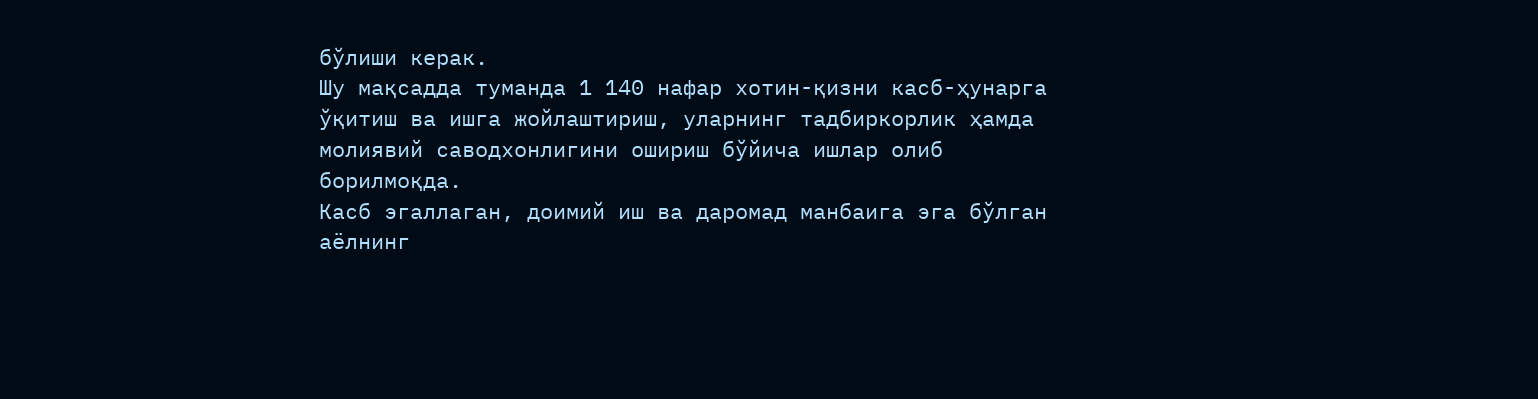бўлиши керак.
Шу мақсадда туманда 1 140 нафар хотин-қизни касб-ҳунарга ўқитиш ва ишга жойлаштириш, уларнинг тадбиркорлик ҳамда молиявий саводхонлигини ошириш бўйича ишлар олиб борилмоқда.
Касб эгаллаган, доимий иш ва даромад манбаига эга бўлган аёлнинг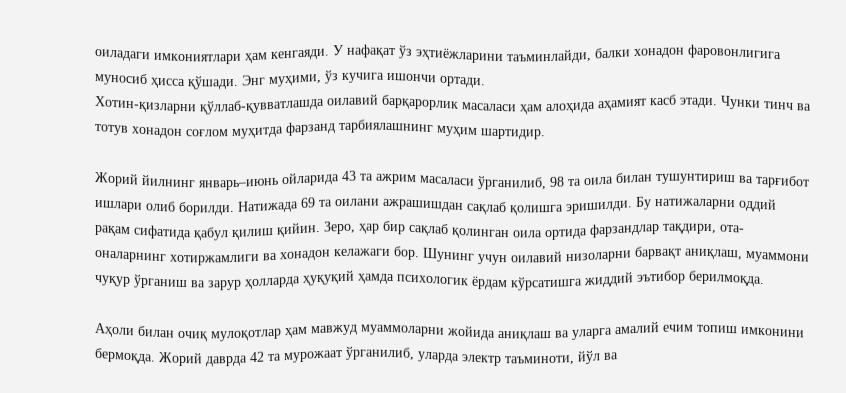оиладаги имкониятлари ҳам кенгаяди. У нафақат ўз эҳтиёжларини таъминлайди, балки хонадон фаровонлигига муносиб ҳисса қўшади. Энг муҳими, ўз кучига ишончи ортади.
Хотин-қизларни қўллаб-қувватлашда оилавий барқарорлик масаласи ҳам алоҳида аҳамият касб этади. Чунки тинч ва тотув хонадон соғлом муҳитда фарзанд тарбиялашнинг муҳим шартидир.

Жорий йилнинг январь–июнь ойларида 43 та ажрим масаласи ўрганилиб, 98 та оила билан тушунтириш ва тарғибот ишлари олиб борилди. Натижада 69 та оилани ажрашишдан сақлаб қолишга эришилди. Бу натижаларни оддий рақам сифатида қабул қилиш қийин. Зеро, ҳар бир сақлаб қолинган оила ортида фарзандлар тақдири, ота-оналарнинг хотиржамлиги ва хонадон келажаги бор. Шунинг учун оилавий низоларни барвақт аниқлаш, муаммони чуқур ўрганиш ва зарур ҳолларда ҳуқуқий ҳамда психологик ёрдам кўрсатишга жиддий эътибор берилмоқда.

Аҳоли билан очиқ мулоқотлар ҳам мавжуд муаммоларни жойида аниқлаш ва уларга амалий ечим топиш имконини бермоқда. Жорий даврда 42 та мурожаат ўрганилиб, уларда электр таъминоти, йўл ва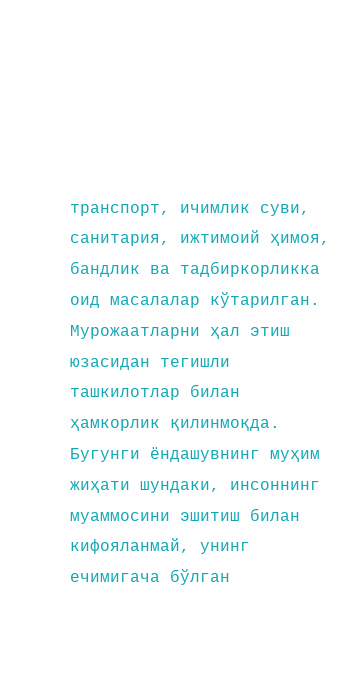транспорт, ичимлик суви, санитария, ижтимоий ҳимоя, бандлик ва тадбиркорликка оид масалалар кўтарилган. Мурожаатларни ҳал этиш юзасидан тегишли ташкилотлар билан ҳамкорлик қилинмоқда.
Бугунги ёндашувнинг муҳим жиҳати шундаки, инсоннинг муаммосини эшитиш билан кифояланмай, унинг ечимигача бўлган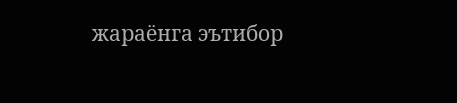жараёнга эътибор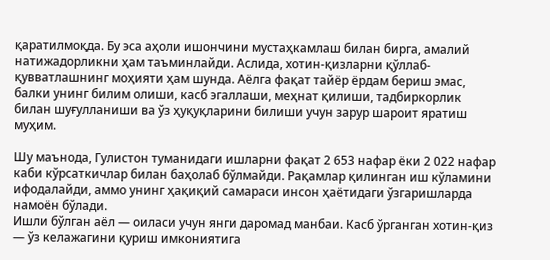қаратилмоқда. Бу эса аҳоли ишончини мустаҳкамлаш билан бирга, амалий натижадорликни ҳам таъминлайди. Аслида, хотин-қизларни қўллаб-қувватлашнинг моҳияти ҳам шунда. Аёлга фақат тайёр ёрдам бериш эмас, балки унинг билим олиши, касб эгаллаши, меҳнат қилиши, тадбиркорлик билан шуғулланиши ва ўз ҳуқуқларини билиши учун зарур шароит яратиш муҳим.

Шу маънода, Гулистон туманидаги ишларни фақат 2 653 нафар ёки 2 022 нафар каби кўрсаткичлар билан баҳолаб бўлмайди. Рақамлар қилинган иш кўламини ифодалайди, аммо унинг ҳақиқий самараси инсон ҳаётидаги ўзгаришларда намоён бўлади.
Ишли бўлган аёл — оиласи учун янги даромад манбаи. Касб ўрганган хотин-қиз — ўз келажагини қуриш имкониятига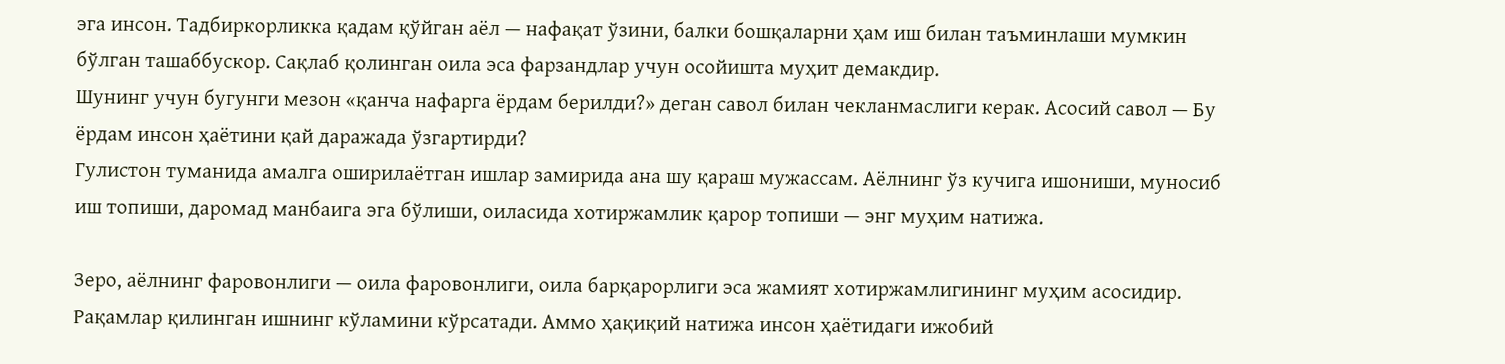эга инсон. Тадбиркорликка қадам қўйган аёл — нафақат ўзини, балки бошқаларни ҳам иш билан таъминлаши мумкин бўлган ташаббускор. Сақлаб қолинган оила эса фарзандлар учун осойишта муҳит демакдир.
Шунинг учун бугунги мезон «қанча нафарга ёрдам берилди?» деган савол билан чекланмаслиги керак. Асосий савол — Бу ёрдам инсон ҳаётини қай даражада ўзгартирди?
Гулистон туманида амалга оширилаётган ишлар замирида ана шу қараш мужассам. Аёлнинг ўз кучига ишониши, муносиб иш топиши, даромад манбаига эга бўлиши, оиласида хотиржамлик қарор топиши — энг муҳим натижа.

Зеро, аёлнинг фаровонлиги — оила фаровонлиги, оила барқарорлиги эса жамият хотиржамлигининг муҳим асосидир.
Рақамлар қилинган ишнинг кўламини кўрсатади. Аммо ҳақиқий натижа инсон ҳаётидаги ижобий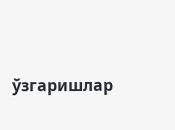ўзгаришлар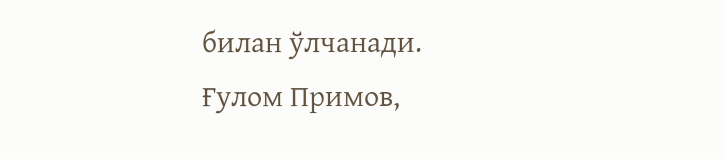билан ўлчанади.
Ғулом Примов,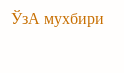ЎзА мухбири